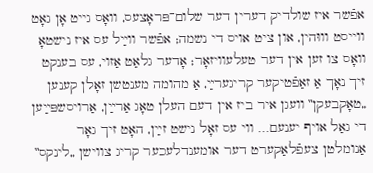אפֿשר איז שולדיק דערין דער שלום־פּראָצעס, וואָס גייט אָן גאָט ווייסט וווּהין, און ציט אויס די נשמה; אפֿשר ווײַל עס איז נישטאָ וואָס צו זען אין דער טעלעוויזאָר; אָדער גלאַט אַזוי, עס בענקט זיך נאָך אַ זאַפֿטיקער קריגערײַ, אַ מהומה מענטשן זאָלן קענען „טאָקבעקן‟ וועגן איר ביז אין דעם העלן טאָג אַרײַן, אַרויסשפּײַען די גאַל אויף יענעם… ווי עס זאָל נישט זײַן, האָט זיך גאָר אַנומלטן צעפֿלאַקערט דער אומענדלעכער קריג צווישן „לינקס‟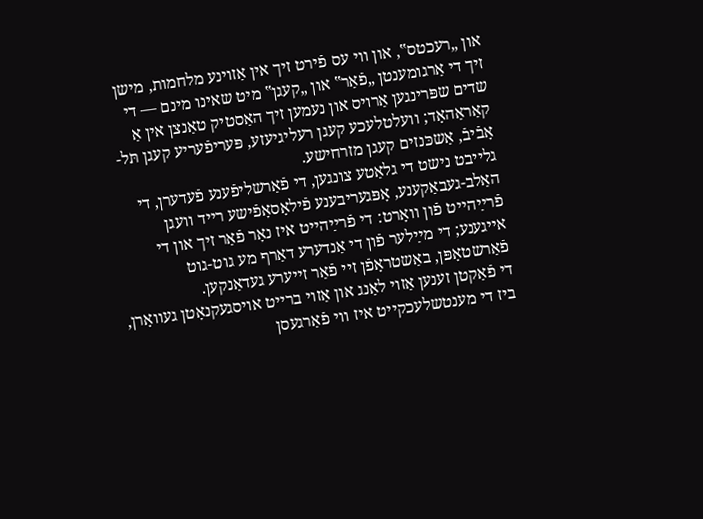און „רעכטס‟, און ווי עס פֿירט זיך אין אַזוינע מלחמות, מישן זיך די אַרגומענטן „פֿאַר‟ און „קעגן‟ מיט שאינו מינם — די שדים שפּרינגען אַרויס און נעמען זיך האַסטיק טאַנצן אין אַ קאַראַהאָד; וועלטלעכע קעגן רעליגיעזע, פּעריפֿעריע קעגן תּל-אָבֿיבֿ, אַשכּנזים קעגן מזרחישע.
גלייבט נישט די גלאַטע צונגען, די פֿאַרשליפֿענע פֿעדערן, די האַלב-געבאַקענע, אָפּגעריבענע פֿילאָסאָפֿישע רייד וועגן פֿרײַהייט פֿון וואָרט: די פֿרײַהייט איז נאָר פֿאַר זיך און די אייגענע; די מײַלער פֿון די אַנדערע דאַרף מע גוט-גוט פֿאַרשטאָפּן, באַשטראָפֿן זיי פֿאַר זייערע געדאַנקען.
די פֿאַקטן זענען אַזוי לאַנג און אַזוי ברייט אויסגעקנאָטן געוואָרן, ביז די מענטשלעכקייט איז ווי פֿאַרגעסן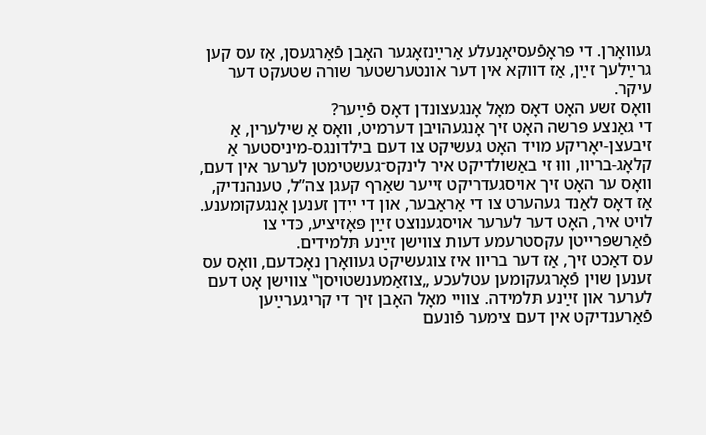געוואָרן. די פּראָפֿעסיאָנעלע אַרײַנזאָגער האָבן פֿאַרגעסן, אַז עס קען גרײַלעך זײַן, אַז דווקא אין דער אונטערשטער שורה שטעקט דער עיקר.
וואָס זשע האָט דאָס מאָל אָנגעצונדן דאָס פֿײַער?
די גאַנצע פּרשה האָט זיך אָנגעהויבן דערמיט, וואָס אַ שילערין, אַ זיבעצן-יאָריקע מויד האָט געשיקט צו דעם בילדונגס-מיניסטער אַ קלאָג-בריוו, וווּ זי באַשולדיקט איר לינקס־געשטימטן לערער אין דעם, וואָס ער האָט זיך אויסגעדריקט זייער שאַרף קעגן צה”ל, טענהנדיק, אַז דאָס לאַנד געהערט צו די אַראַבער, און די ייִדן זענען אָנגעקומענע. לויט איר, האָט דער לערער אויסגענוצט זײַן פּאָזיציע, כּדי צו פֿאַרשפּרייטן עקסטרעמע דעות צווישן זײַנע תּלמידים.
עס דאַכט זיך, אַז דער בריוו איז צוגעשיקט געוואָרן נאָכדעם, וואָס עס זענען שוין פֿאָרגעקומען עטלעכע „צוזאַמענשטויסן‟ צווישן אָט דעם לערער און זײַנע תּלמידה. צוויי מאָל האָבן זיך די קריגערײַען פֿאַרענדיקט אין דעם צימער פֿונעם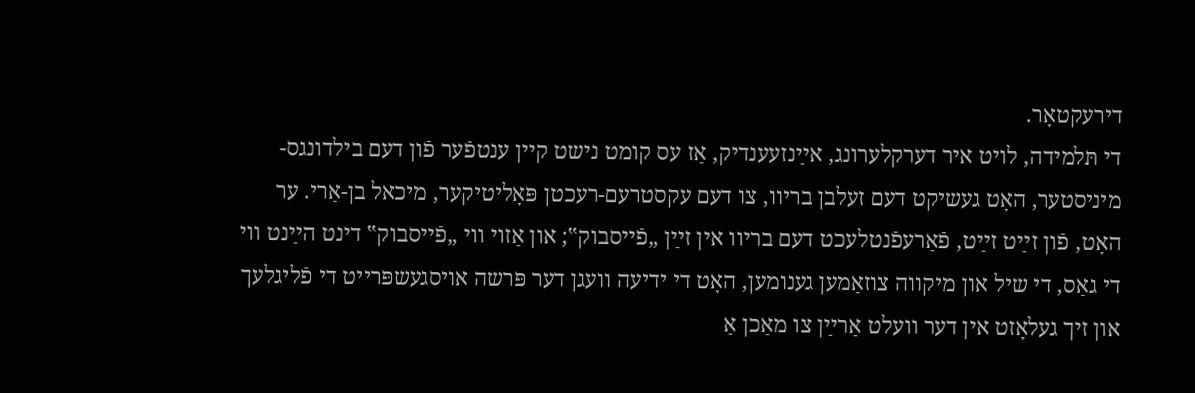דירעקטאָר.
די תּלמידה, לויט איר דערקלערונג, אײַנזעענדיק, אַז עס קומט נישט קיין ענטפֿער פֿון דעם בילדונגס-מיניסטער, האָט געשיקט דעם זעלבן בריוו, צו דעם עקסטרעם-רעכטן פּאָליטיקער, מיכאל בן-אַרי. ער האָט, פֿון זײַט זײַט, פֿאַרעפֿנטלעכט דעם בריוו אין זײַן „פֿייסבוק‟; און אַזוי ווי „פֿייסבוק‟ דינט הײַנט ווי די גאַס, די שיל און מיקווה צוזאַמען גענומען, האָט די ידיעה וועגן דער פּרשה אויסגעשפּרייט די פֿליגלעך און זיך געלאָזט אין דער וועלט אַרײַן צו מאַכן אַ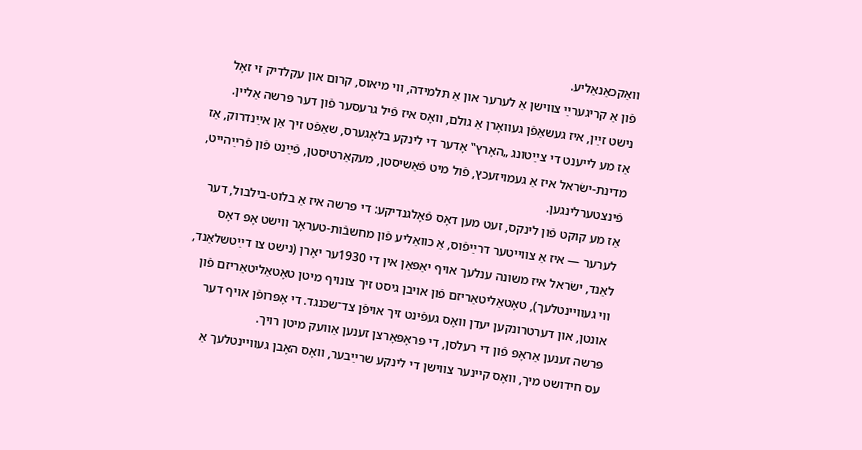וואַקכאַנאַליע.
פֿון אַ קריגערײַ צווישן אַ לערער און אַ תּלמידה, ווי מיאוס, קרום און עקלדיק זי זאָל נישט זײַן, איז געשאַפֿן געוואָרן אַ גולם, וואָס איז פֿיל גרעסער פֿון דער פּרשה אַליין.
אַז מע לייענט די צײַטונג „האָרץ‟ אָדער די לינקע בלאָגערס, שאַפֿט זיך אַן אײַנדרוק, אַז מדינת-ישׂראל איז אַ געמויזעכץ, פֿול מיט פֿאַשיסטן, מעקאַרטיסטן, פֿײַנט פֿון פֿרײַהייט, פֿינצטערלינגען.
אַז מע קוקט פֿון לינקס, זעט מען דאָס פֿאָלגנדיקע: די פּרשה איז אַ בלוט-בילבול, דער לערער — איז אַ צווייטער דרײַפֿוס, אַ כוואַליע פֿון מחשבֿות-טעראָר ווישט אָפּ דאָס לאַנד, ישׂראל איז משונה ענלעך אויף יאַפּאַן אין די 1930ער יאָרן (נישט צו דײַטשלאַנד, ווי געוויינטלעך), טאָטאַליטאַריזם פֿון אויבן גיסט זיך צונויף מיטן טאָטאַליטאַריזם פֿון אונטן, און דערטרונקען יעדן וואָס געפֿינט זיך אויפֿן צד־שכּנגד. די אָפּרופֿן אויף דער פּרשה זענען אַראָפּ פֿון די רעלסן, די פּראָפּאָרצן זענען אַוועק מיטן רויך.
עס חידושט מיך, וואָס קיינער צווישן די לינקע שרײַבער, וואָס האָבן געוויינטלעך אַ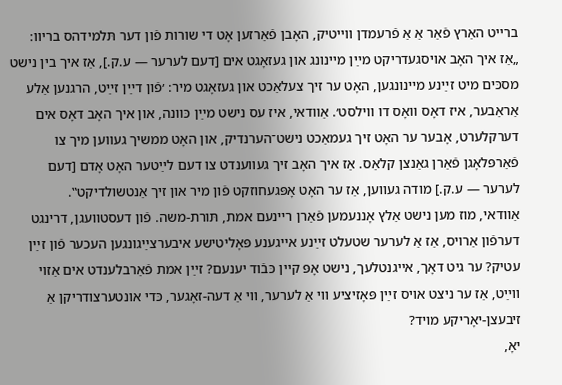ברייט האַרץ פֿאַר אַ אַ פֿרעמדן ווייטיק, האָבן פֿאַרזען אָט די שורות פֿון דער תּלמידהס בריוו: „אַז איך האָב אויסגעדריקט מײַן מיינונג און געזאָגט אים [דעם לערער — ע.ק.], אַז איך בין נישט מסכּים מיט זײַנע מיינונגען, האָט ער זיך צעלאַכט און געזאָגט מיר: ׳פֿון דײַן זײַט, הרגנען אַלע אַראַבער, איז דאָס וואָס דו ווילסט׳. אַוודאי, איז עס נישט מײַן כּוונה, און איך האָב דאָס אים דערקלערט, אָבער ער האָט זיך געמאַכט נישט־הערנדיק, און האָט ממשיך געווען מיך צו פֿאַרפּלאָגן פֿאַרן גאַנצן קלאַס. אַז איך האָב זיך געווענדט צו דעם לײַטער האָט אָדם [דעם לערער — ע.ק.] מודה געווען, אַז ער האָט אָפּגעחוזקט פֿון מיר און זיך אַנטשולדיקט‟.
אַוודאי, מוז מען נישט אַלץ אָננעמען פֿאַרן ריינעם אמת, תּורת-משה. פֿון דעסטוועגן, דרינגט דערפֿון אַרויס, אַז אַ לערער שטעלט זײַנע אייגענע פּאָליטישע איבערצײַגונגען העכער פֿון זײַן עטיק? ער גיט דאָך, אייגנטלעך, נישט אָפּ קיין כּבֿוד יענעם? זײַן אמת פֿאַרבלענדט אים אַזוי ווײַט, אַז ער ניצט אויס זײַן פּאָזיציע ווי אַ לערער, ווי אַ דעה-זאָגער, כּדי אונטערצודריקן אַ זיבעצן-יאָריקע מויד?
יאָ,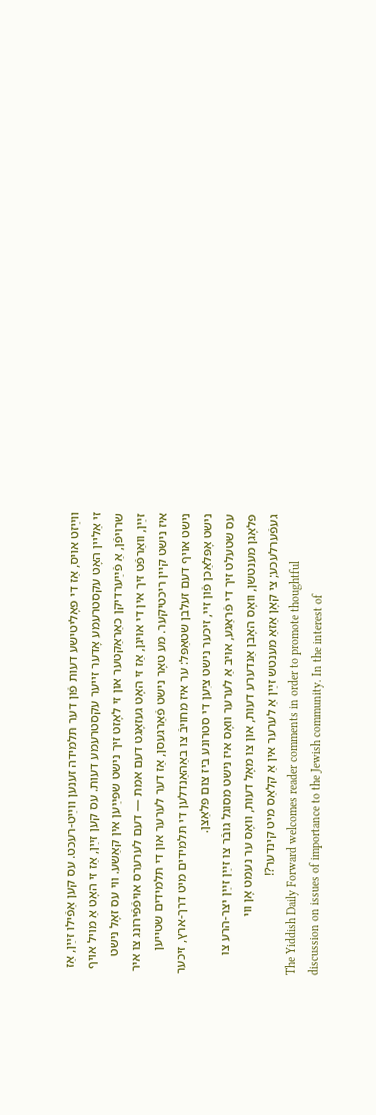ווײַזט אויס, אַז די פּאָליטישע דעות פֿון דער תּלמידה זענען ווײַט-רעכט. עס קען אַפֿילו זײַן, אַז זי אַליין האָט עקסטרעמע אָדער זייער עקסטרעמע דעות. עס קען זײַן, אַז זי האָט אַ מויל אויף שרויפֿן, אַ פֿײַערדיקן כאַראַקטער און זי לאָזט זיך נישט שפּײַען אין קאַשע. ווי עס זאָל נישט זײַן, וואַרפֿט זיך אין די אויגן, אַז זי האָט געזאָגט דעם אמת — דעם לערערס אויפֿפֿירונג צו איר איז נישט קיין ריכטיקער. מע טאָר נישט פֿאַרגעסן, אַז דער לערער און די תּלמידים שטייען נישט אויף דעם זעלבן שטאַפּל: ער איז מחויבֿ צו באַהאַנדלען די תּלמידים מיט דרך-ארץ, זיכער נישט אָפּלאַכן פֿון זיי, זיכער נישט ציִען די סטרונע ביז צום פּלאַצן.
עס שטעלט זיך די פֿראַגע, אויב אַ לערער וואָס איז נישט מסוגל גובֿר צו זײַן זײַן יצר-הרע צו פּלאָגן מענטשן, וואָס האָבן אַנדערע דעות, און צו מאָל דעות, וואָס ער נעמט אָן ווי געפֿערלעכע; צי קאָן אַזאַ מענטש זײַן אַ לערער אין אַ קלאַס מיט קינדער?!
The Yiddish Daily Forward welcomes reader comments in order to promote thoughtful discussion on issues of importance to the Jewish community. In the interest of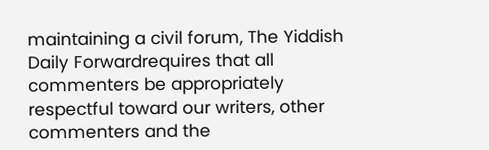maintaining a civil forum, The Yiddish Daily Forwardrequires that all commenters be appropriately respectful toward our writers, other commenters and the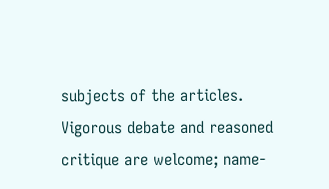subjects of the articles. Vigorous debate and reasoned critique are welcome; name-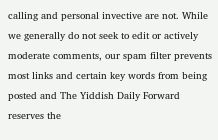calling and personal invective are not. While we generally do not seek to edit or actively moderate comments, our spam filter prevents most links and certain key words from being posted and The Yiddish Daily Forward reserves the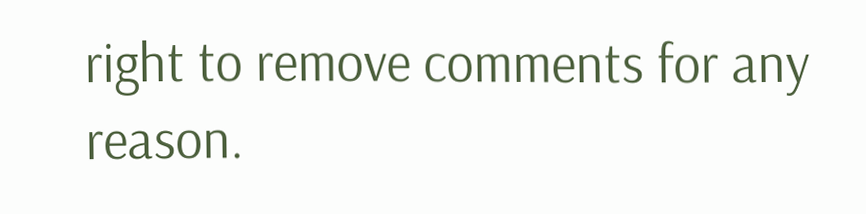right to remove comments for any reason.